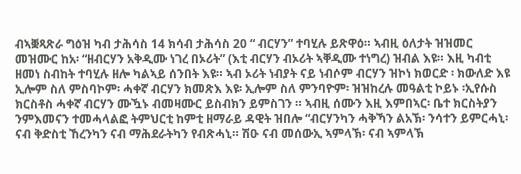ብኣቛጻጽራ ግዕዝ ካብ ታሕሳስ 14 ክሳብ ታሕሳስ 20 “ ብርሃን” ተባሂሉ ይጽዋዕ። ኣብዚ ዕለታት ዝዝመር መዝሙር ከአ፡ “ዘብርሃን አቅዲሙ ነገረ በኦሪት” (እቲ ብርሃን ብኦሪት ኣቐዲሙ ተነግረ) ዝብል እዩ። እዚ ካብቲ ዘመነ ስብከት ተባሂሉ ዘሎ ካልኣይ ሰንበት እዩ። ኣብ ኦሪት ነብያት ናይ ነብሶም ብርሃን ዝኮነ ክወርድ ፡ ክውለድ እዩ ኢሎም ስለ ምስባኮም፡ ሓቀኛ ብርሃን ክመጽእ እዩ፡ ኢሎም ስለ ምንባዮም፡ ዝዝከረሉ መዓልቲ ኮይኑ ፡ኢየሱስ ክርስቶስ ሓቀኛ ብርሃን ሙዃኑ ብመዛሙር ይስብክን ይምስገን ። ኣብዚ ሰሙን እዚ እምበኣር፡ ቤተ ክርስትያን ንምእመናን ተመሓላልፎ ትምህርቲ ከምቲ ዘማራይ ዳዊት ዝበሎ “ብርሃንካን ሓቅኻን ልአኽ፡ ንሳተን ይምርሓኒ፡ ናብ ቅድስቲ ኸረንካን ናብ ማሕደራትካን የብጽሓኒ። ሽዑ ናብ መሰውኢ ኣምላኽ፡ ናብ ኣምላኽ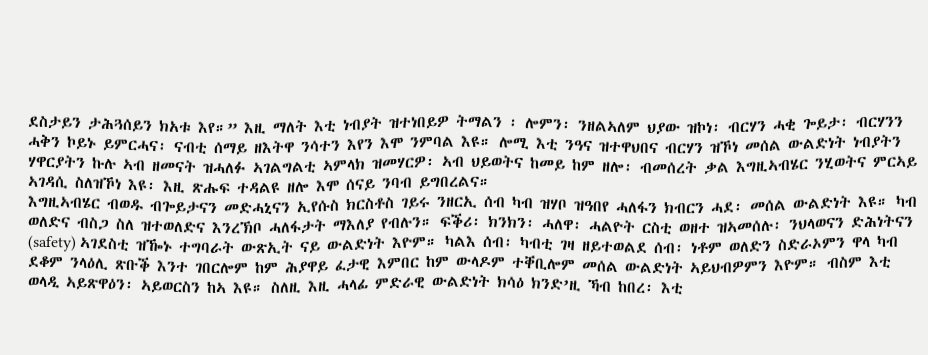ደስታይን ታሕጓሰይን ክአቱ እየ።” እዚ ማለት እቲ ነብያት ዝተነበይዎ ትማልን ፡ ሎምን፡ ንዘልኣለም ህያው ዝኮነ፡ ብርሃን ሓቂ ጐይታ፡ ብርሃንን ሓቅን ኮይኑ ይምርሓና፡ ናብቲ ሰማይ ዘእትዋ ንሳተን እየን እሞ ንምባል እዩ። ሎሚ እቲ ንዓና ዝተዋህበና ብርሃን ዝኾነ መሰል ውልድነት ነብያትን ሃዋርያትን ኩሉ ኣብ ዘመናት ዝሓለፉ ኣገልግልቲ ኣምላክ ዝመሃርዎ፡ ኣብ ህይወትና ከመይ ከም ዘሎ፡ ብመሰረት ቃል እግዚኣብሄር ንሂወትና ምርኣይ ኣገዳሲ ስለዝኾነ እዩ፡ እዚ ጽሑፍ ተዳልዩ ዘሎ እሞ ሰናይ ንባብ ይግበረልና።
እግዚኣብሄር ብወዱ ብጐይታናን መድሓኒናን ኢየሱስ ክርስቶስ ገይሩ ንዘርኢ ሰብ ካብ ዝሃቦ ዝዓበየ ሓለፋን ክብርን ሓደ፡ መሰል ውልድነት እዩ። ካብ ወለድና ብስጋ ስለ ዝተወለድና እንረኽቦ ሓለፋታት ማእለያ የብሉን። ፍቕሪ፡ ክንክን፡ ሓለዋ፡ ሓልዮት ርስቲ ወዘተ ዝኣመሰሉ፡ ንህላወናን ድሕነትናን (safety) ኣገደስቲ ዝዀኑ ተግባራት ውጽኢት ናይ ውልድነት እዮም። ካልእ ሰብ፡ ካብቲ ገዛ ዘይተወልደ ሰብ፡ ነቶም ወለድን ስድራኦምን ዋላ ካብ ደቆም ንላዕሊ ጽቡቕ እንተ ገበርሎም ከም ሕያዋይ ፈታዊ እምበር ከም ውላዶም ተቐቢሎም መሰል ውልድነት ኣይህብዎምን እዮም። ብስም እቲ ወላዲ ኣይጽዋዕን፡ ኣይወርስን ከኣ እዩ። ስለዚ እዚ ሓላፊ ምድራዊ ውልድነት ክሳዕ ክንድ’ዚ ኻብ ከበረ፡ እቲ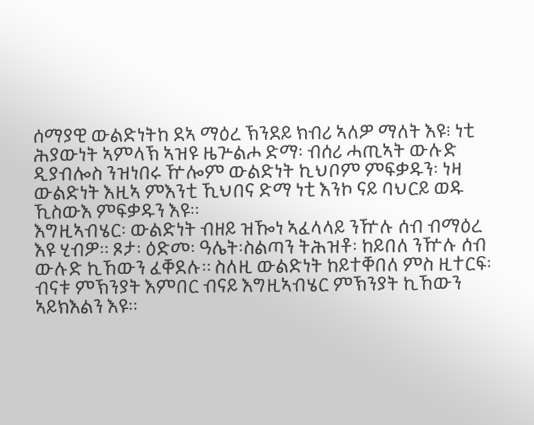ሰማያዊ ውልድነትከ ደኣ ማዕረ ኽንደይ ክብሪ ኣለዎ ማለት እዩ፧ ነቲ ሕያውነት ኣምላኽ ኣዝዩ ዜጕልሖ ድማ፡ ብሰሪ ሓጢኣት ውሉድ ዲያብሎስ ንዝነበሩ ዅሎም ውልድነት ኪህቦም ምፍቃዱን፡ ነዛ ውልድነት እዚኣ ምእንቲ ኺህበና ድማ ነቲ እንኮ ናይ ባህርይ ወዱ ኺስውእ ምፍቃዱን እዩ።
እግዚኣብሄር፡ ውልድነት ብዘይ ዝዀነ ኣፈላላይ ንዅሉ ሰብ ብማዕረ እዩ ሂብዎ። ጾታ፡ ዕድመ፡ ዓሌት፡ስልጣን ትሕዝቶ፡ ከይበለ ንዅሉ ሰብ ውሉድ ኪኸውን ፈቐደሉ። ስለዚ ውልድነት ከይተቐበለ ምስ ዚተርፍ፡ ብናቱ ምኽንያት እምበር ብናይ እግዚኣብሄር ምኽንያት ኪኸውን ኣይክእልን እዩ።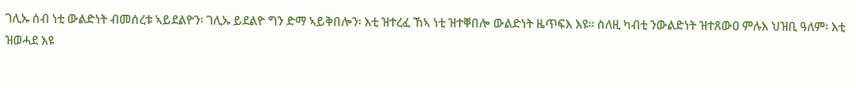ገሊኡ ሰብ ነቲ ውልድነት ብመሰረቱ ኣይደልዮን፡ ገሊኡ ይደልዮ ግን ድማ ኣይቅበሎን፡ እቲ ዝተረፈ ኸኣ ነቲ ዝተቐበሎ ውልድነት ዜጥፍእ እዩ። ስለዚ ካብቲ ንውልድነት ዝተጸውዐ ምሉእ ህዝቢ ዓለም፡ እቲ ዝወሓደ እዩ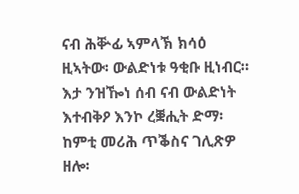ናብ ሕቝፊ ኣምላኽ ክሳዕ ዚኣትው፡ ውልድነቱ ዓቂቡ ዚነብር።
እታ ንዝዀነ ሰብ ናብ ውልድነት እተብቅዖ እንኮ ረቛሒት ድማ፡ ከምቲ መሪሕ ጥቕስና ገሊጽዎ ዘሎ፡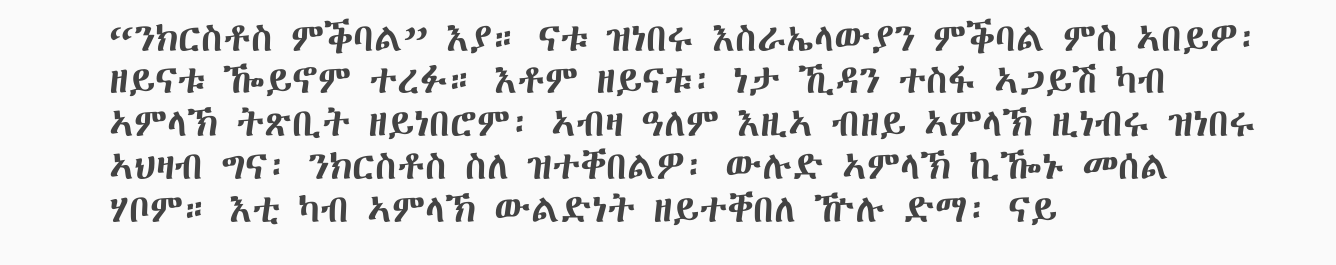“ንክርስቶስ ምቕባል” እያ። ናቱ ዝነበሩ እስራኤላውያን ምቕባል ምስ ኣበይዎ፡ ዘይናቱ ዀይኖም ተረፉ። እቶም ዘይናቱ፡ ነታ ኺዳን ተስፋ ኣጋይሽ ካብ ኣምላኽ ትጽቢት ዘይነበሮም፡ ኣብዛ ዓለም እዚኣ ብዘይ ኣምላኽ ዚነብሩ ዝነበሩ ኣህዛብ ግና፡ ንክርስቶስ ስለ ዝተቐበልዎ፡ ውሉድ ኣምላኽ ኪዀኑ መሰል ሃቦም። እቲ ካብ ኣምላኽ ውልድነት ዘይተቐበለ ዅሉ ድማ፡ ናይ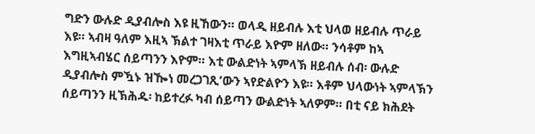ግድን ውሉድ ዲያብሎስ እዩ ዚኸውን። ወላዲ ዘይብሉ እቲ ህላወ ዘይብሉ ጥራይ እዩ። ኣብዛ ዓለም እዚኣ ኽልተ ገዛእቲ ጥራይ እዮም ዘለው። ንሳቶም ከኣ እግዚኣብሄር ሰይጣንን እዮም። እቲ ውልድነት ኣምላኽ ዘይብሉ ሰብ፡ ውሉድ ዲያብሎስ ምዃኑ ዝዀነ መረጋገጺ’ውን ኣየድልዮን እዩ። እቶም ህላውነት ኣምላኽን ሰይጣንን ዚኽሕዱ፡ ከይተረፉ ካብ ሰይጣን ውልድነት ኣለዎም። በቲ ናይ ክሕደት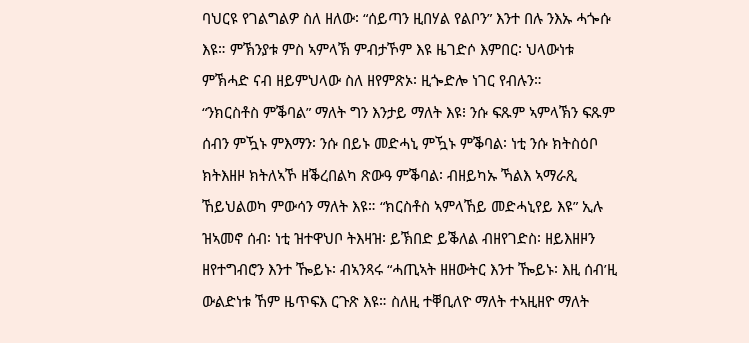ባህርዩ የገልግልዎ ስለ ዘለው፡ “ሰይጣን ዚበሃል የልቦን” እንተ በሉ ንእኡ ሓጐሱ እዩ። ምኽንያቱ ምስ ኣምላኽ ምብታኾም እዩ ዜገድሶ እምበር፡ ህላውነቱ ምኽሓድ ናብ ዘይምህላው ስለ ዘየምጽኦ፡ ዚጐድሎ ነገር የብሉን።
“ንክርስቶስ ምቕባል” ማለት ግን እንታይ ማለት እዩ፧ ንሱ ፍጹም ኣምላኽን ፍጹም ሰብን ምዃኑ ምእማን፡ ንሱ በይኑ መድሓኒ ምዃኑ ምቕባል፡ ነቲ ንሱ ክትስዕቦ ክትእዘዞ ክትለኣኾ ዘቕረበልካ ጽውዓ ምቕባል፡ ብዘይካኡ ኻልእ ኣማራጺ ኸይህልወካ ምውሳን ማለት እዩ። “ክርስቶስ ኣምላኸይ መድሓኒየይ እዩ” ኢሉ ዝኣመኖ ሰብ፡ ነቲ ዝተዋህቦ ትእዛዝ፡ ይኽበድ ይቕለል ብዘየገድስ፡ ዘይእዘዞን ዘየተግብሮን እንተ ዀይኑ፡ ብኣንጻሩ “ሓጢኣት ዘዘውትር እንተ ዀይኑ፡ እዚ ሰብ’ዚ ውልድነቱ ኸም ዜጥፍእ ርጉጽ እዩ። ስለዚ ተቐቢለዮ ማለት ተኣዚዘዮ ማለት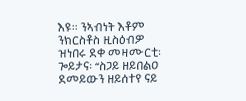እዩ። ንኣብነት እቶም ንክርስቶስ ዚስዕብዎ ዝነበሩ ደቀ መዛሙርቲ፡ ጐይታና፡ “ስጋይ ዘይበልዐ ደመይውን ዘይሰተየ ናይ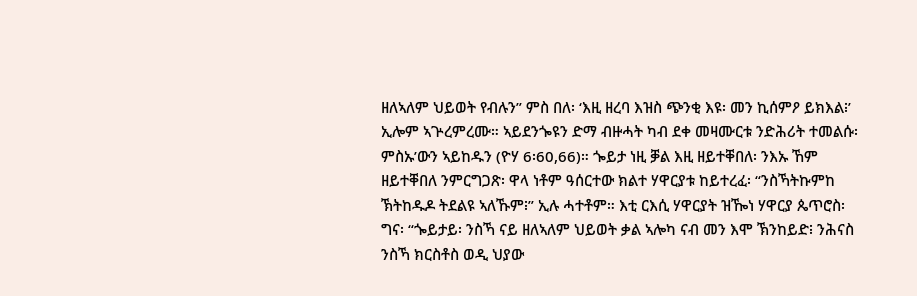ዘለኣለም ህይወት የብሉን” ምስ በለ፡ ‘እዚ ዘረባ እዝስ ጭንቂ እዩ፡ መን ኪሰምዖ ይክእል፧’ ኢሎም ኣጕረምረሙ። ኣይደንጐዩን ድማ ብዙሓት ካብ ደቀ መዛሙርቱ ንድሕሪት ተመልሱ፡ ምስኡ’ውን ኣይከዱን (ዮሃ 6፡60,66)። ጐይታ ነዚ ቓል እዚ ዘይተቐበለ፡ ንእኡ ኸም ዘይተቐበለ ንምርግጋጽ፡ ዋላ ነቶም ዓሰርተው ክልተ ሃዋርያቱ ከይተረፈ፡ “ንስኻትኩምከ ኽትከዱዶ ትደልዩ ኣለኹም፧” ኢሉ ሓተቶም። እቲ ርእሲ ሃዋርያት ዝዀነ ሃዋርያ ጴጥሮስ፡ ግና፡ “ጐይታይ፡ ንስኻ ናይ ዘለኣለም ህይወት ቃል ኣሎካ ናብ መን እሞ ኽንከይድ፧ ንሕናስ ንስኻ ክርስቶስ ወዲ ህያው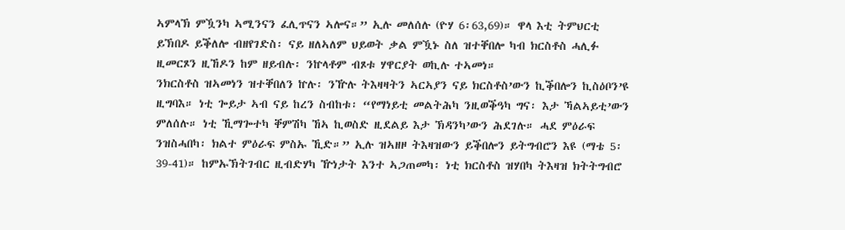ኣምላኽ ምዃንካ ኣሚንናን ፈሊጥናን ኣሎና።” ኢሉ መለሰሉ (ዮሃ 6፡63,69)። ዋላ እቲ ትምህርቲ ይኽበዶ ይቕለሎ ብዘየገድስ፡ ናይ ዘለኣለም ህይወት ቃል ምዃኑ ስለ ዝተቐበሎ ካብ ክርስቶስ ሓሊፉ ዚመርጾን ዚኸዶን ከም ዘይብሉ፡ ንኵላቶም ብጾቱ ሃዋርያት ወኪሉ ተኣመነ።
ንክርስቶስ ዝኣመነን ዝተቐበለን ኵሉ፡ ንዅሉ ትእዛዛትን ኣርኣያን ናይ ክርስቶስ’ውን ኪቕበሎን ኪስዕቦን’ዩ ዚግባእ። ነቲ ጐይታ ኣብ ናይ ከረን ስብከቱ፡ “የማነይቲ መልትሕካ ንዚወቕዓካ ግና፡ እታ ኻልኣይቲ’ውን ምለሰሉ። ነቲ ኺማጐተካ ቐምሽካ ኸኣ ኪወስድ ዚደልይ እታ ኽዳንካ’ውን ሕደገሉ። ሓደ ምዕራፍ ንዝስሓበካ፡ ክልተ ምዕራፍ ምስኡ ኺድ።” ኢሉ ዝኣዘዞ ትእዛዝውን ይቕበሎን ይትግብሮን እዩ (ማቴ 5፡39-41)። ከምኡኽትገብር ዚብድሃካ ዅነታት እንተ ኣጋጠመካ፡ ነቲ ክርስቶስ ዝሃበካ ትእዛዝ ክትትግብሮ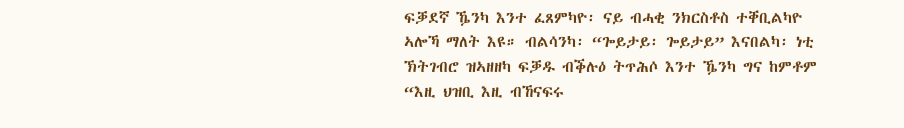ፍቓደኛ ዄንካ እንተ ፈጸምካዮ፡ ናይ ብሓቂ ንክርስቶስ ተቐቢልካዮ ኣሎኻ ማለት እዩ። ብልሳንካ፡ “ጐይታይ፡ ጐይታይ” እናበልካ፡ ነቲ ኽትገብሮ ዝኣዘዘካ ፍቓዱ ብቕሉዕ ትጥሕሶ እንተ ዄንካ ግና ከምቶም “እዚ ህዝቢ እዚ ብኸናፍሩ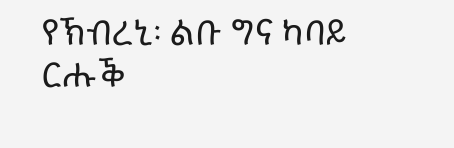የኽብረኒ፡ ልቡ ግና ካባይ ርሑቕ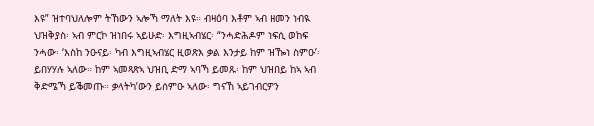እዩ” ዝተባህለሎም ትኸውን ኣሎኻ ማለት እዩ። ብዛዕባ እቶም ኣብ ዘመን ነብዪ ህዝቅያስ፡ ኣብ ምርኮ ዝነበሩ ኣይሁድ፡ እግዚኣብሄር፡ “ንሓድሕዶም ነፍሲ ወከፍ ንሓው፡ ‘እስከ ንዑናይ፡ ካብ እግዚኣብሄር ዚወጽእ ቃል እንታይ ከም ዝዀነ ስምዑ’፡ ይበሃሃሉ ኣለው። ከም ኣመጻጽኣ ህዝቢ ድማ ኣባኻ ይመጹ፡ ከም ህዝበይ ከኣ ኣብ ቅድሜኻ ይቕመጡ። ቃላትካ’ውን ይሰምዑ ኣለው፡ ግናኸ ኣይገብርዎን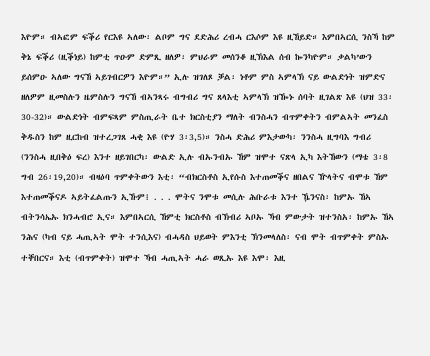እዮም። ብኣፎም ፍቕሪ የርእዩ ኣለው፡ ልቦም ግና ደድሕሪ ረብሓ ርእሶም እዩ ዚኸይድ። እምበኣርሲ ንስኻ ከም ቅኔ ፍቕሪ (ዚቕነይ) ከምቲ ጥዑም ድምጺ ዘለዎ፡ ምህራም መሰንቆ ዚኽእል ሰብ ኰንካዮም። ቃልካ’ውን ይሰምዑ ኣለው ግናኸ ኣይገብርዎን እዮም።” ኢሉ ዝገለጾ ቓል፡ ነቶም ምስ ኣምላኽ ናይ ውልድነት ዝምድና ዘለዎም ዚመስሉን ዜምስሉን ግናኸ ብኣንጻሩ ብግብሪ ግና ጸላእቲ ኣምላኽ ዝዀኑ ሰባት ዚገልጽ እዩ (ህዝ 33፡30-32)። ውልድነት ብምፍጻም ምስጢራት ቤተ ክርስቲያን ማለት ብንስሓን ብጥምቀትን ብምልኣት መንፈስ ቅዱስን ከም ዚርከብ ዝተረጋገጸ ሓቂ እዩ (ዮሃ 3፡3,5)። ንስሓ ድሕሪ ምእታውካ፡ ንንስሓ ዚግባእ ግብሪ (ንንስሓ ዚበቅዕ ፍረ) እንተ ዘይገበርካ፡ ውልድ ኢሉ ብኡንብኡ ኸም ዝሞተ ናጽላ ኢካ እትኸውን (ማቴ 3፡8 ግብ 26፡19,20)። ብዛዕባ ጥምቀትውን እቲ፡ “ብክርስቶስ ኢየሱስ እተጠመቕና ዘበልና ዅላትና ብሞቱ ኸም እተጠመቕናዶ ኣይትፈልጡን ኢኹም፧ . . . ሞትና ንሞቱ መሲሉ ሕቡራቱ እንተ ዄንናስ፡ ከምኡ ኸኣ ብትንሳኤኡ ክንሓብሮ ኢና። እምበኣርሲ ኸምቲ ክርስቶስ ብኽብሪ ኣቦኡ ኻብ ምውታት ዝተንስአ፡ ከምኡ ኸኣ ንሕና (ካብ ናይ ሓጢኣት ሞት ተንሲእና) ብሓዳስ ህይወት ምእንቲ ኽንመላለስ፡ ናብ ሞት ብጥምቀት ምስኡ ተቐበርና። እቲ (ብጥምቀት) ዝሞተ ኻብ ሓጢኣት ሓራ ወጺኡ እዩ እሞ፡ እዚ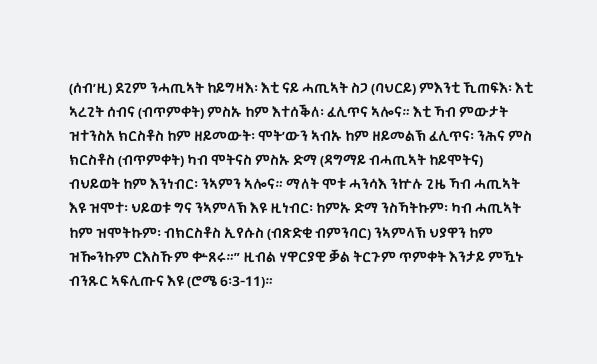(ሰብ’ዚ) ደጊም ንሓጢኣት ከይግዛእ፡ እቲ ናይ ሓጢኣት ስጋ (ባህርይ) ምእንቲ ኺጠፍእ፡ እቲ ኣረጊት ሰብና (ብጥምቀት) ምስኡ ከም እተሰቕለ፡ ፈሊጥና ኣሎና። እቲ ኻብ ምውታት ዝተንስአ ክርስቶስ ከም ዘይመውት፡ ሞት’ውን ኣብኡ ከም ዘይመልኽ ፈሊጥና፡ ንሕና ምስ ክርስቶስ (ብጥምቀት) ካብ ሞትናስ ምስኡ ድማ (ዳግማይ ብሓጢኣት ከይሞትና) ብህይወት ከም እንነብር፡ ንኣምን ኣሎና። ማለት ሞቱ ሓንሳእ ንኵሉ ጊዜ ኻብ ሓጢኣት እዩ ዝሞተ፡ ህይወቱ ግና ንኣምላኽ እዩ ዚነብር፡ ከምኡ ድማ ንስኻትኩም፡ ካብ ሓጢኣት ከም ዝሞትኩም፡ ብክርስቶስ ኢየሱስ (ብጽድቂ ብምንባር) ንኣምላኽ ህያዋን ከም ዝዀንኩም ርእስኹም ቍጸሩ።” ዚብል ሃዋርያዊ ቓል ትርጉም ጥምቀት እንታይ ምዃኑ ብንጹር ኣፍሊጡና እዩ (ሮሜ 6፡3-11)።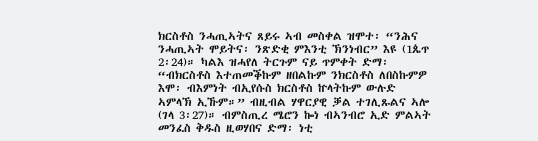ክርስቶስ ንሓጢኣትና ጸይሩ ኣብ መስቀል ዝሞተ፡ “ንሕና ንሓጢኣት ሞይትና፡ ንጽድቂ ምእንቲ ኽንነብር” እዩ (1ጴጥ 2፡24)። ካልእ ዝሓየለ ትርጉም ናይ ጥምቀት ድማ፡ “ብክርስቶስ እተጠመቕኩም ዘበልኩም ንክርስቶስ ለበስኩምዎ እሞ፡ ብእምነት ብኢየሱስ ክርስቶስ ኵላትኩም ውሉድ ኣምላኽ ኢኹም።” ብዚብል ሃዋርያዊ ቓል ተገሊጹልና ኣሎ (ገላ 3፡27)። ብምስጢረ ሜሮን ኰነ ብኣንብሮ ኢድ ምልኣት መንፈስ ቅዱስ ዚወሃበና ድማ፡ ነቲ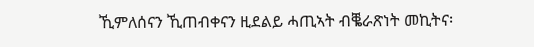ኺምለሰናን ኺጠብቀናን ዚደልይ ሓጢኣት ብቘራጽነት መኪትና፡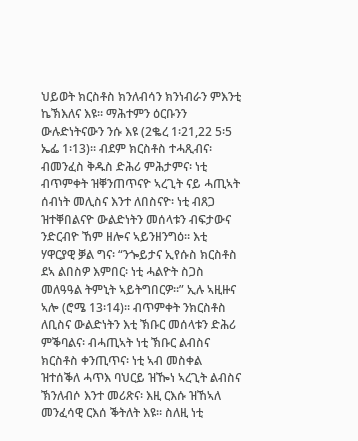ህይወት ክርስቶስ ክንለብሳን ክንነብራን ምእንቲ ኬኽእለና እዩ። ማሕተምን ዕርቡንን ውሉድነትናውን ንሱ እዩ (2ቈረ 1፡21,22 5፡5 ኤፌ 1፡13)። ብደም ክርስቶስ ተሓጺብና፡ ብመንፈስ ቅዱስ ድሕሪ ምሕታምና፡ ነቲ ብጥምቀት ዝቐንጠጥናዮ ኣረጊት ናይ ሓጢኣት ሰብነት መሊስና እንተ ለበስናዮ፡ ነቲ ብጸጋ ዝተቐበልናዮ ውልድነትን መሰላቱን ብፍታውና ንድርብዮ ኸም ዘሎና ኣይንዘንግዕ። እቲ ሃዋርያዊ ቓል ግና፡ “ንጐይታና ኢየሱስ ክርስቶስ ደኣ ልበስዎ እምበር፡ ነቲ ሓልዮት ስጋስ መለዓዓል ትምኒት ኣይትግበርዎ።” ኢሉ ኣዚዙና ኣሎ (ሮሜ 13፡14)። ብጥምቀት ንክርስቶስ ለቢስና ውልድነትን እቲ ኽቡር መሰላቱን ድሕሪ ምቕባልና፡ ብሓጢኣት ነቲ ኽቡር ልብስና ክርስቶስ ቀንጢጥና፡ ነቲ ኣብ መስቀል ዝተሰቕለ ሓጥእ ባህርይ ዝዀነ ኣረጊት ልብስና ኽንለብሶ እንተ መሪጽና፡ እዚ ርእሱ ዝኸኣለ መንፈሳዊ ርእሰ ቕትለት እዩ። ስለዚ ነቲ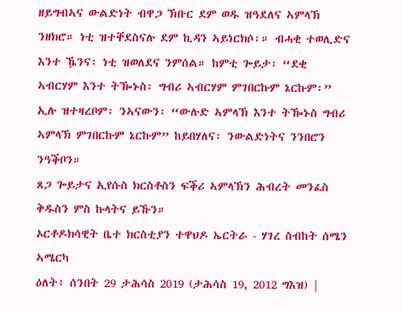ዘይግብኣና ውልድነት ብዋጋ ኽቡር ደም ወዱ ዝዓደለና ኣምላኽ ንዘክሮ። ነቲ ዝተቐደስናሉ ደም ኪዳን ኣይነርክሶ፡። ብሓቂ ተወሊድና እንተ ዄንና፡ ነቲ ዝወለደና ንምሰል። ከምቲ ጐይታ፡ “ደቂ ኣብርሃም እንተ ትዀኑስ፡ ግብሪ ኣብርሃም ምገበርኩም ኔርኩም፡” ኢሉ ዝተዛረቦም፡ ንኣናውን፡ “ውሉድ ኣምላኽ እንተ ትዀኑስ ግብሪ ኣምላኽ ምገበርኩም ኔርኩም” ከይበሃለና፡ ንውልድነትና ንንበሮን ንዓቕቦን።
ጸጋ ጐይታና ኢየሱስ ክርስቶስን ፍቕሪ ኣምላኽን ሕብረት መንፈስ ቅዱስን ምስ ኩላትና ይኹን።
ኦርቶዶክሳዊት ቤተ ክርስቲያን ተዋህዶ ኤርትራ - ሃገረ ስብከት ሰሜን ኣሜርካ
ዕለት፥ ሰንበት 29 ታሕሳስ 2019 (ታሕሳስ 19, 2012 ግእዝ) |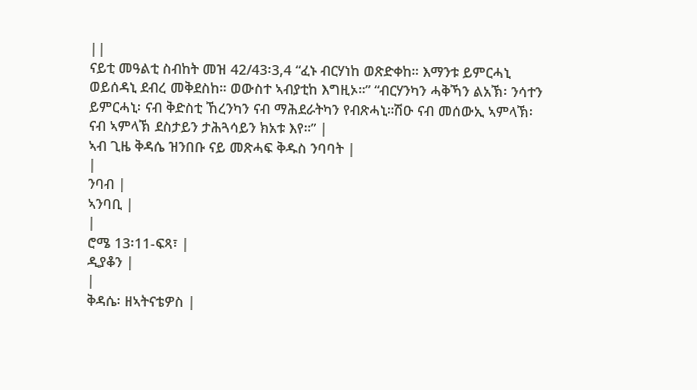||
ናይቲ መዓልቲ ስብከት መዝ 42/43፡3,4 “ፈኑ ብርሃነከ ወጽድቀከ። እማንቱ ይምርሓኒ ወይሰዳኒ ደብረ መቅደስከ። ወውስተ ኣብያቲከ እግዚኦ።” “ብርሃንካን ሓቅኻን ልአኽ፡ ንሳተን ይምርሓኒ፡ ናብ ቅድስቲ ኸረንካን ናብ ማሕደራትካን የብጽሓኒ።ሽዑ ናብ መሰውኢ ኣምላኽ፡ ናብ ኣምላኽ ደስታይን ታሕጓሳይን ክአቱ እየ።” |
ኣብ ጊዜ ቅዳሴ ዝንበቡ ናይ መጽሓፍ ቅዱስ ንባባት |
|
ንባብ |
ኣንባቢ |
|
ሮሜ 13፡11-ፍጻ፣ |
ዲያቆን |
|
ቅዳሴ፡ ዘኣትናቴዎስ |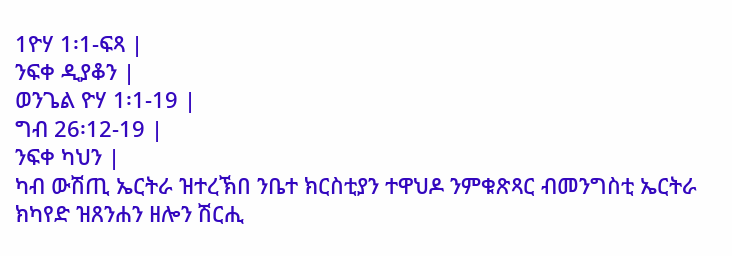1ዮሃ 1፡1-ፍጻ |
ንፍቀ ዲያቆን |
ወንጌል ዮሃ 1፡1-19 |
ግብ 26፡12-19 |
ንፍቀ ካህን |
ካብ ውሽጢ ኤርትራ ዝተረኽበ ንቤተ ክርስቲያን ተዋህዶ ንምቁጽጻር ብመንግስቲ ኤርትራ ክካየድ ዝጸንሐን ዘሎን ሽርሒ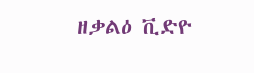ዘቃልዕ ቪድዮ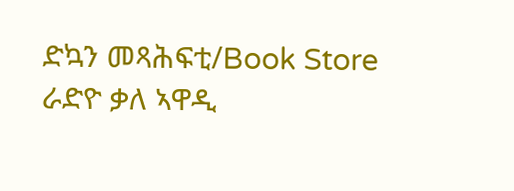ድኳን መጻሕፍቲ/Book Store
ራድዮ ቃለ ኣዋዲ